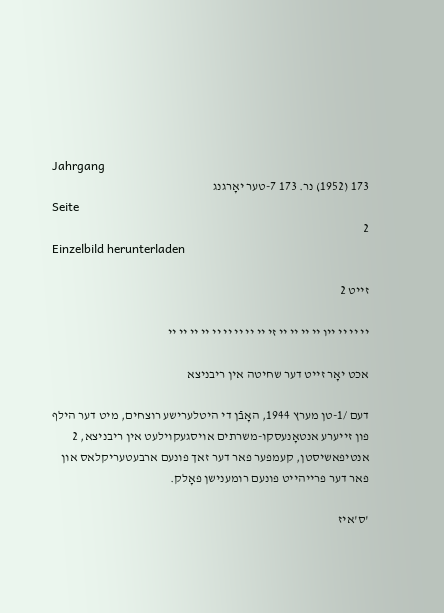Jahrgang
173 (1952) נר. 173 7-טער יאָרגנג
Seite
2
Einzelbild herunterladen

זייט 2

יי יי יי ייו יי יי יי יי זי יי יי יי יי יי יי יי יי יי

אכט יאָר זייט דער שחיטה אין ריבניצא

דעם /1-טן מערץ 1944, האָבֿן די היטלערישע רוצחים, מיט דער הילף פון זייערע אנטאָנעסקו-משרתים אויסגעקוילעט אין ריבניצא, 2 אנטיפאשיסטן, קעמפער פאר דער זאך פונעם ארבעטעריקלאס און פאר דער פרייהייט פונעם רומענישן פאָלק.

'ס'איז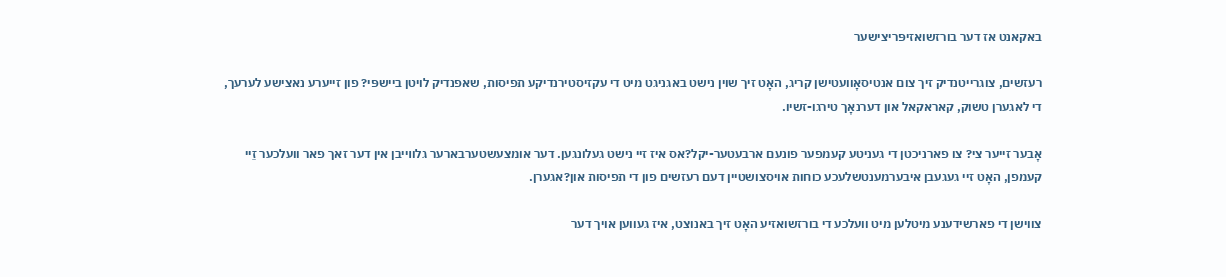באקאנט אז דער בורזשואזיפּריצישער

רעזשים, צוגרייטנדיק זיך צום אנטיסאָוועטישן קריג, האָט זיך שוין נישט באגניגט מיט די עקזיסטירנדיקע תפיסות, שאפנדיק לויטן ביישפּי? פון זייערע נאצישע לערעך, די לאגערן טשוק, קאראקאל און דערנאָך טירגו-זשיו.

אָבער זייער צי? צו פארניכטן די געניטע קעמפער פונעם ארבעטער-יקל?אס איז זיי נישט געלונגען. דער אומצעשטערבארער גלוױיבן אין דער זאך פאר וועלכער זֵיי קעמפן, האָט זיי געגעבן איבערמענטשלעכע כוחות אויסצושטיין דעם רעזשים פון די תפיסות און?אגערן.

צווישן די פארשידענע מיטלען מיט וועלכע די בורזשואזיע האָט זיך באנוצט, איז געווען אויך דער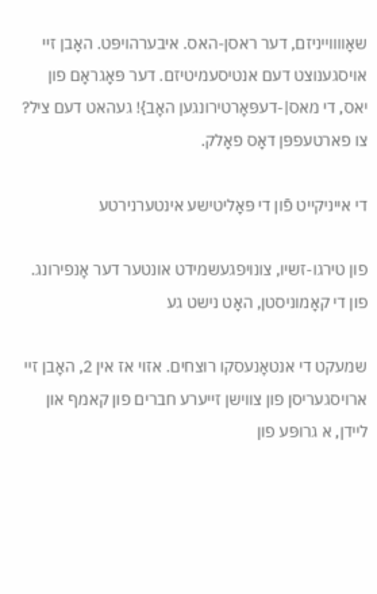שאָוװױיניזם, דער ראסן-האס. איבערהויפּט. האָבן זיי אויסגענוצט דעם אנטיסעמיטיזם. דער פּאָגראָם פון יאס, די מאס|-דעפּאָרטירונגען האָב}! געהאט דעם ציל? צו פארטעפפּן דאָס פאָלק.

די אייניקייט פֿון די פּאָליטישע אינטערנירטע

פון טירגו-זשיו, צונויפגעשמידט אונטער דער אָנפירונג. פון די קאָמוניסטן, האָט נישט גע

שמעקט די אנטאָנעסקו רוצחים. אזוי אז אין 2, האָבן זיי ארויסגעריסן פון צווישן זייערע חברים פון קאמף און ליידן, א גרופּע פון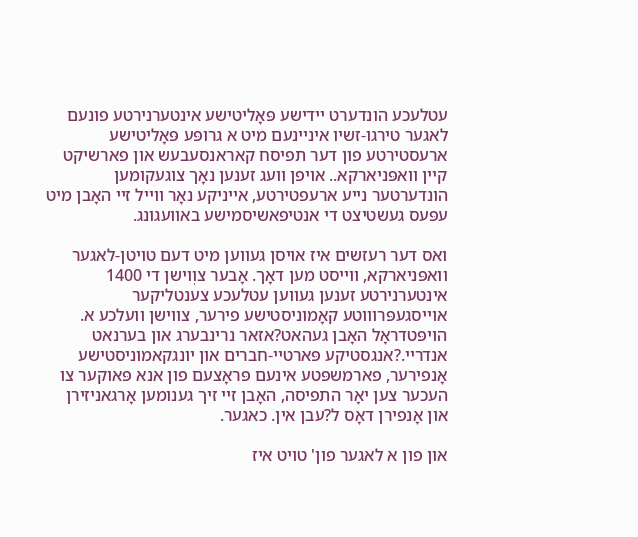עטלעכע הונדערט יידישע פּאָליטישע אינטערנירטע פונעם לאגער טירגו-זשיו איניינעם מיט א גרופּע פּאָליטישע ארעסטירטע פון דער תפיסח קאראנסעבעש און פארשיקט קיין וואפּניארקא.. אויפן וועג זענען נאָך צוגעקומען הונדערטער נייע ארעפטירטע, אייניקע נאָר ווייל זיי האָבן מיט עפּעס געשטיצט די אנטיפאשיסמישע באוועגונג.

ואס דער רעזשים איז אויסן געווען מיט דעם טויטן-לאגער וואפּניארקא, ווייסט מען דאָך. אָבער צוְוישן די 1400 אינטערנירטע זענען געווען עטלעכע צענטליקער אױיסגעפּרוווטע קאָמוניסטישע פירער, צווישן וועלכע א. הױפּטדראָל האָבן געהאט?אזאר נרינבערג און בערנאט אנדריי.?אנגסטיקע פּארטיי-חברים און יונגקאמוניסטישע אָנפירער, פארמשפּטע אינעם פּראָצעם פון אנא פּאוקער צו העכער צען יאָר התפיסה, האָבן זיי זיך גענומען אָרגאניזירן און אָנפירן דאָס ל?עבן אין. כאגער.

און פון א לאגער פון' טויט איז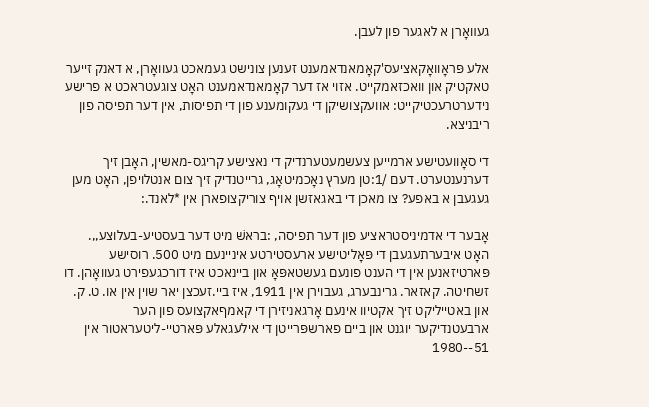געװאָרן א לאגער פון לעבן.

אלע פּראָוואָקאציעס'קאָמאנדאמענט זענען צונישט געמאכט געוואָרן, א דאנק זייער טאקטיק און וואכזאמקייט. אזוי אז דער קאָמאנדאמענט האָט צוגעטראכט א פרישע נידערטרעכטיקייט: אוועקצושיקן די געקומענע פון די תפיסות, אין דער תפיסה פון ריבניצא.

די סאָוועטישע ארמייען צעשמעטערנדיק די נאצישע קריגס-מאשין, האָבן זיך דערנענטערט. דעם /1:טן מערץ נאָכמיטאָג, גרייטנדיק זיך צום אנטלויפן, האָט מען געגעבן א באפע? צו מאכן די באגאזשן אויף צוריקצופארן אין *לאנד.:

אָבער די אדמיניסטראציע פון דער תפיסה, :בראשׁ מיט דער בעסטיע-בעלוצע,,. האָט איבערתעגעבן די פּאָליטישע ארעסטירטע איניינעם מיט 500. רוסישע פּארטיזאנען אין די הענט פונעם געשטאפּאָ און ביינאכט איז דורכגעפירט געוואָהן. דו זשחיטה. קאזאר. גרינבערג, געבוירן אין 1911, איז ביי.זעכצן יאר שוין אין או. ט. ק. און באטייליקט זיך אקטיוו אינעם אָרגאניזירן די קאמףאקצועס פון הער ארבעטנדיקער יוגנט און ביים פארשפּרייטן די אילעגאלע פּארטיי-ליטעראטור אין 51--1980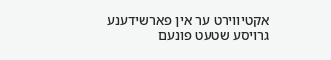אקטיווירט ער אין פארשידענע גרויסע שטעט פונעם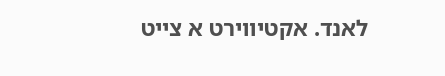לאנד. אקטיווירט א צייט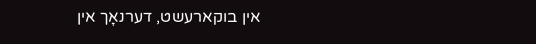אין בוקארעשט, דערנאָך אין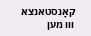קאָנסטאנצא ווו מען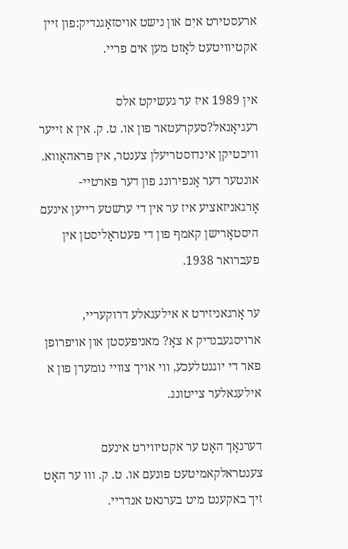ארעסטירט איִם און נישט אויסזאָגנדיק:פון זיין אקטיוויטעט לאָזט מען אים פריי.

אין 1989 איז ער געשיקט אלס רעגיאָנאל?סעקרעטאר פון או. ט. ק. אין א זייער וויכטיקן אינדוסטריעלן צענטר, אין פּראהאָווא. אונטער דער אָנפירונג פון דער פּארטיי-אָרגאניזאציע איז ער אין די ערשטע רייען אינעם היסטאָרישן קאמף פון די פּעטראָליסטן אין פעברואר 1938.

ער אָרגאניזירט א אילעגאלע דרוקעריי, ארויסגעבנדיק א צאָ? מאניפעסטן און אויפרופן פאר די יוגנטלעכע, ווי אויך צוויי נומערן פון א אילעגאלער צייטונג.

דערנאָך האָט ער אקטיווירט אינעם צענטראלקאמיטעט פונעם או. ט. ק. ווו ער האָט זיך באקענט מיט בערנאט אנדריי.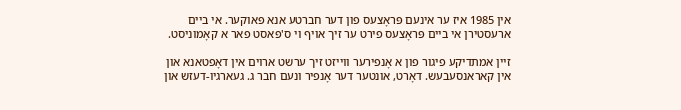אין 1985 איז ער אינעם פּראָצעס פון דער חברטע אנא פּאוקער. אי ביים ארעסטירן אי ביים פּראָצעס פירט ער זיך אויף וי ס'פּאסט פאר א קאָמוניסט.

זיין אמתדיקע פיגור פון א אָנפירער ווייזט זיך ערשט ארוים אין דאָפטאנא און אין קאראנסעבעש. דאָרט, אונטער דער אָנפיר ונעם חבר ג. געארגיו-דעזש און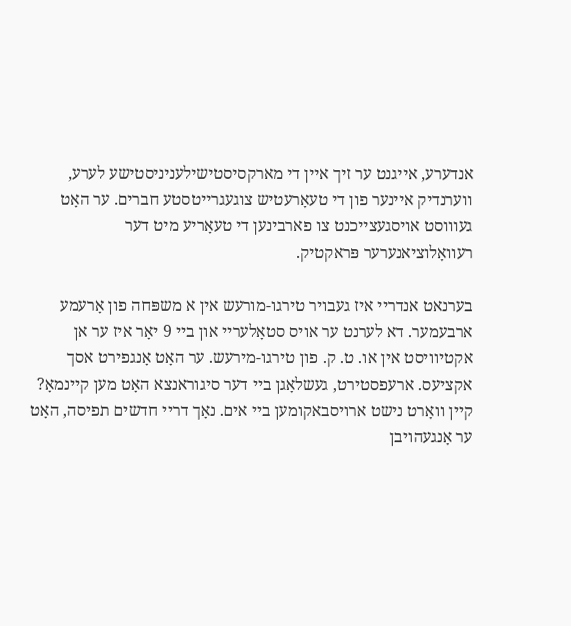אנדערע, אייגנט ער זיך איין די מארקסיסטישילעניניסטישע לערע, ווערנדיק איינער פון די טעאָרעטיש צוגעגרייטסטע חברים. ער האָט געוווסט אויסגעצייכנט צו פארבינען די טעאָריע מיט דער רעוואָלוציאנערער פּראקטיק.

בערנאט אנדריי איז געבויר טירגו-מורעש אין א משפּחה פון אָרעמע ארבעמער. דא לערנט ער אויס סטאָלעריי און ביי 9 יאָר איז ער אן אקטיוויסט אין או. ט. ק. פון טירגו-מירעש. ער האָט אָנגפירט אסך אקציעס. ארעפסטירט, געשלאָגן ביי דער סיגוראנצא האָט מען קיינמאָ? קיין װאָרט נישט ארויסבאקומען ביי אים. נאָך דריי חדשים תפיסה, האָט ער אָנגעהויבן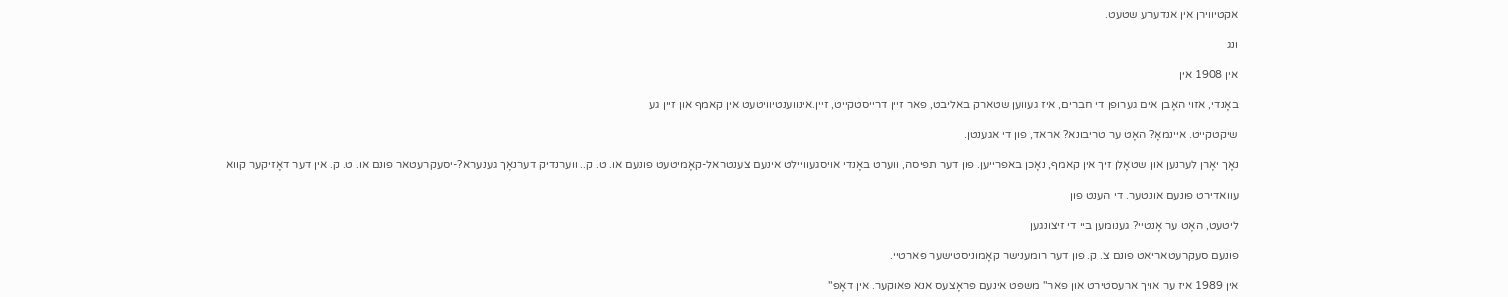אקטיווירן אין אנדערע שטעט.

ונג

אין 1908 אין

באָנדי, אזוי האָבן אים גערופן די חברים, איז געווען שטארק באליבט, פאר זיין דרייסטקייט, זיין.אינווענטיוויטעט אין קאמף און זיין גע

שיקטקייט. איינמאָ? האָט ער טריבונא? אראד, פון די אגענטן.

נאָך יאָרן לערנען און שטאָלן זיך אין קאמף, נאָכן באפרייען. פון דער תפיסה, ווערט באָנדי אויסגעוויילט אינעם צענטראל-קאָמיטעט פונעם או. ט. ק.. ווערנדיק דערנאָך גענערא?-יסעקרעטאר פונם או. ט. ק. אין דער דאָזיקער קווא

עוואדירט פונעם אונטער. די הענט פון

ליטעט, האָט ער אָנטיי? גענומען ביי די זיצונגען

פונעם סעקרעטאריאט פונם צ. ק. פון דער רומענישר קאָמוניסטישער פּארטיי.

אין 1989 איז ער אויך ארעסטירט און פאר" משפּט אינעם פּראָצעס אנא פּאוקער. אין דאָפּ"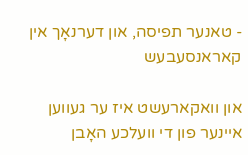- טאנער תפיסה, און דערנאָך אין קאראנסעבעש

און וואקארעשט איז ער געווען איינער פון די וועלכע האָבן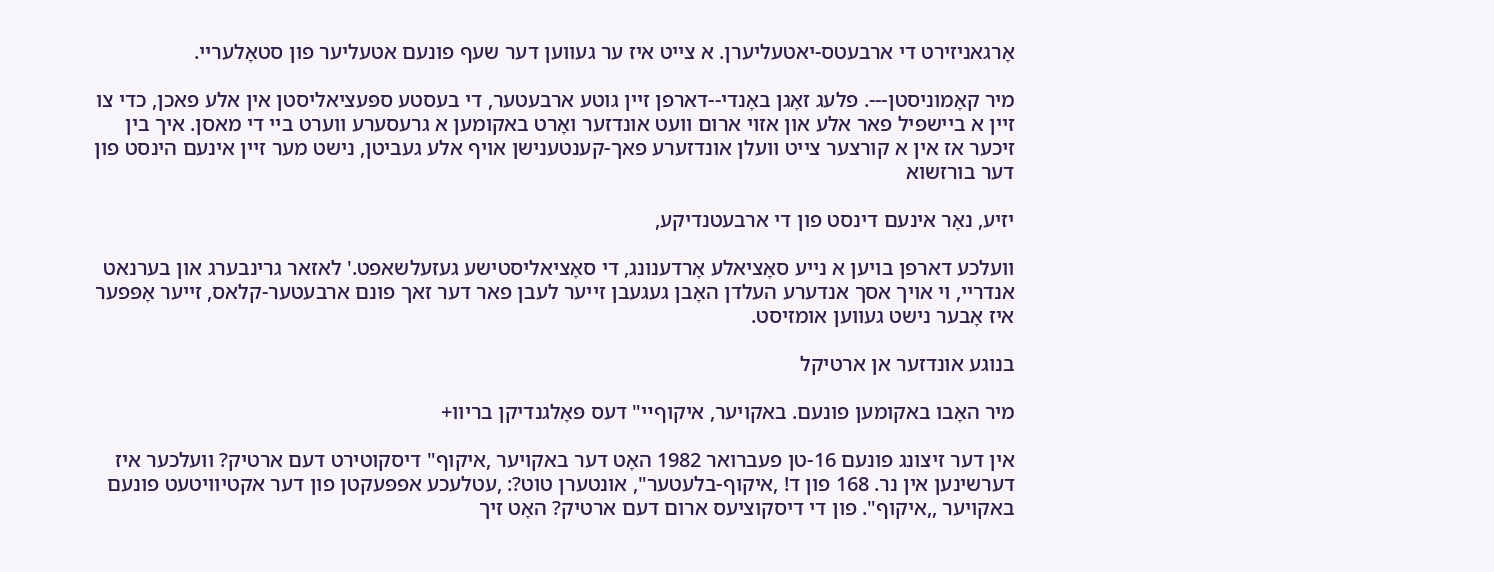אָרגאניזירט די ארבעטס-יאטעליערן. א צייט איז ער געווען דער שעף פונעם אטעליער פון סטאָלעריי.

מיר קאָמוניסטן---. פלעג זאָגן באָנדי--דארפן זיין גוטע ארבעטער, די בעסטע ספּעציאליסטן אין אלע פאכן, כדי צו זיין א ביישפּיל פאר אלע און אזוי ארום וועט אונדזער ואָרט באקומען א גרעסערע ווערט ביי די מאסן. איך בין זיכער אז אין א קורצער צייט וועלן אונדזערע פאך-קענטענישן אויף אלע געביטן, נישט מער זיין אינעם הינסט פון דער בורזשוא

יזיע, נאָר אינעם דינסט פון די ארבעטנדיקע,

וועלכע דארפן בויען א נייע סאָציאלע אָרדענונג, די סאָציאליסטישע געזעלשאפט.' לאזאר גרינבערג און בערנאט אנדריי, וי אויך אסך אנדערע העלדן האָבן געגעבן זייער לעבן פאר דער זאך פונם ארבעטער-קלאס, זייער אָפּפער איז אָבער נישט געווען אומזיסט.

בנוגע אונדזער אן ארטיקל

מיר האָבו באקומען פונעם. באקויער, איקוףײ" דעס פּאָלגנדיקן בריוו+

אין דער זיצונג פונעם 16-טן פעברואר 1982 האָט דער באקויער ,איקוף" דיסקוטירט דעם ארטיק? וועלכער איז דערשינען אין נר. 168 פון ד! ,איקוף-בלעטער", אונטערן טוט?: ,עטלעכע אפפּעקטן פון דער אקטיוויטעט פונעם באקויער ,,איקוף". פון די דיסקוציעס ארום דעם ארטיק? האָט זיך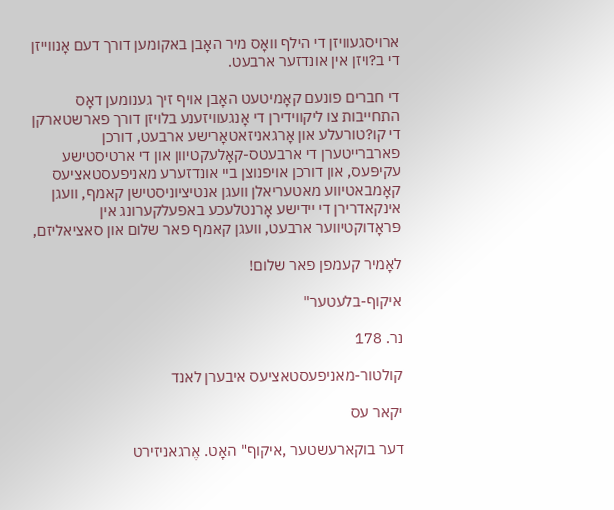ארויסגעוויזן די הילף וואָס מיר האָבן באקומען דורך דעם אָנווייזן די ב?ויזן אין אונדזער ארבעט.

די חברים פונעם קאָמיטעט האָבן אויף זיך גענומען דאָס התחייבות צו ליקווידירן די אָנגעוויזענע בלויזן דורך פארשטארקן די קו?טורעלע און אָרגאניזאטאָרישע ארבעט, דורכן פארברייטערן די ארבעטס-קאָלעקטיוון און די ארטיסטישע עקיפּעס, און דורכן אויפנוצן ביי אונדזערע מאניפעסטאציעס קאָמבאטיווע מאטעריאלן וועגן אנטיציוניסטישן קאמף, וועגן אינקאדרירן די יידישע אָרנטלעכע באפעלקערונג אין פּראָדוקטיווער ארבעט, וועגן קאמף פאר שלום און סאציאליזם,

לאָמיר קעמפן פאר שלום!

איקוף-בלעטער"

נר. 178

קולטור-מאניפעסטאציעס איבערן לאנד

יקאר עס

דער בוקארעשטער ,איקוף" האָט. אֶרגאניזירט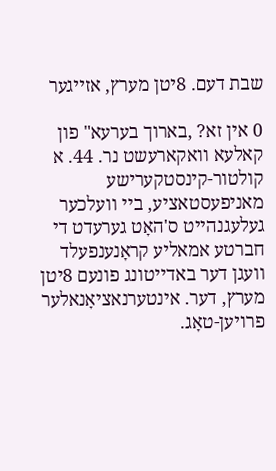שבת דעם. 8יטן מערץ, אזייגער

0 אין זא? ,בארוך בערעא" פון קאלעא וואקארעשט נר. 44. א קולטור-קינסטקערישע מאניפעסטאציע, ביי וועלכער געלעגנהייט ס'האָט גערעדט די חברטע אמאליע קראָנענפעלד וועגן דער באדייטונג פונעם 8יטן מערץ, דער. אינטערנאציאָנאלער פרויען-טאָג.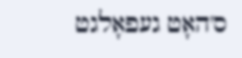ס'האָט געפאָלגט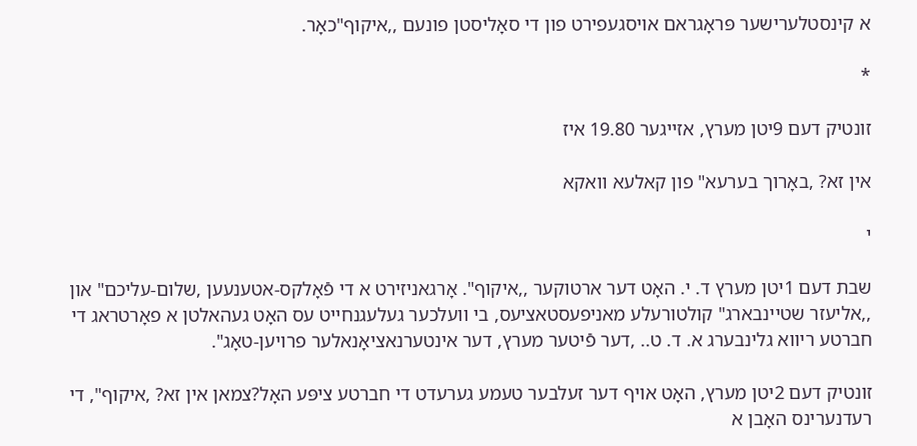א קינסטלערישער פּראָגראם אויסגעפירט פון די סאָליסטן פונעם ,,איקוף"כאָר.

*

זונטיק דעם 9יטן מערץ, אזייגער 19.80 איז

אין זא? ,באָרוך בערעא" פון קאלעא וואקא

י

שבת דעם 1יטן מערץ ד. י. האָט דער ארטוקער ,,איקוף". אָרגאניזירט א די פֿאָלקס-אטענעען ,שלום-עליכם" און ,,אליעזר שטיינבארג" קולטורעלע מאניפעסטאציעס, בי וועלכער געלעגנחייט עס האָט געהאלטן א פאָרטראג די חברטע ריווא גלינבערג א. ד. ט.. ,דער פֿיטער מערץ, דער אינטערנאציאָנאלער פרויען-טאָג".

זונטיק דעם 2יטן מערץ, האָט אויף דער זעלבער טעמע גערעדט די חברטע ציפּע האָל?צמאן אין זא? ,איקוף", די רעדנערינס האָבן א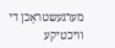מערגעשטראָכן די וויכטיקע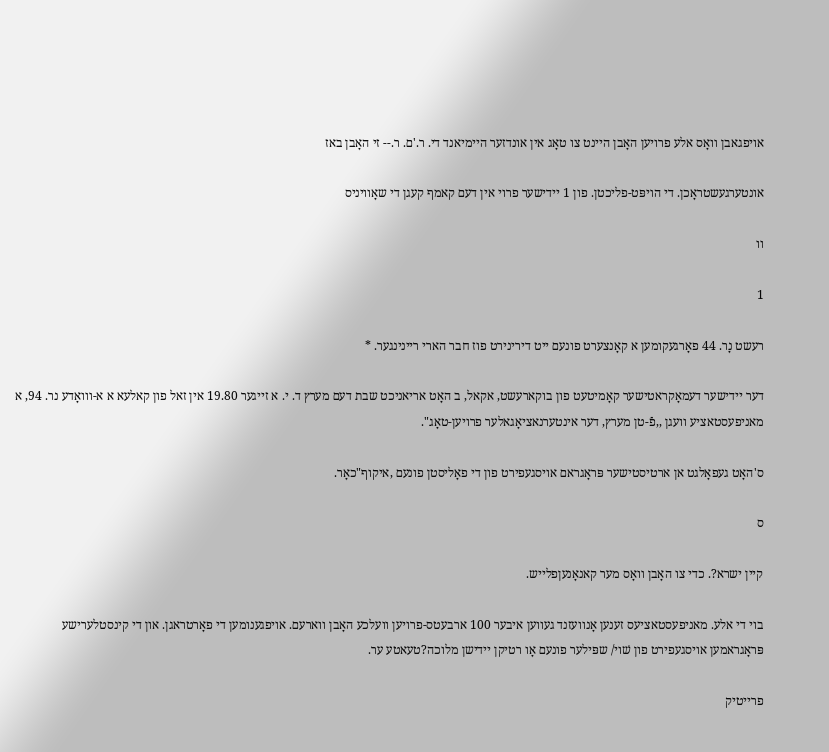אויפגאבן װאָס אלע פרויען האָבן היינט צו טאָג אין אונדזער היימיאנד די. ר.'ם. ר.-- זי האָבן באז

אונטערגעשטראָכן. די הױפּט-פליכטן. פון 1 יידישער פרוי אין דעם קאמף קעגן די שאָוויניס

וו

1

רעשט נָר. 44 פאָרגעקומען א קאָנצערט פונעם ייט דירינירט פוז חבר הארי ריינינגער. *

דער יידישער דעמאָקראטישער קאָמיטעט פון בוקארעשט, אקאל, ב האָט אריאניכט שבת דעם מערץ ד. י. א זייגער 19.80 אין זאל פון קאלעא א א-װואָדע נר. 94, א מאניפעסטאציע וועגן ,,פֿ-טן מערץ, דער אינטערנאציאָגאלער פרויען-טאָג".

ס'האָט געפאָלגט אן ארטיסטישער פּראָגראם אויסגעפירט פון די פאָליסטן פונעם ,איקוף"כאָר.

ס

קיין ישרא?. כדי צו האָבן װאָס מער קאנאָנעןפלייש.

בוי די אלע. מאניפעסטאציעס זענען אָנוועזנד געווען איבער 100 ארבעטס-פרויען וועלכע האָבן ווארעם. אויפגענומען די פאָרטראגן. און די קינסטלערישע פּראָגראמען אויסגעפירט פון שׁוי/ שפּילער פונעם אָו רטיקן יידישן מלוכה?טעאטע ער.

פרייטיק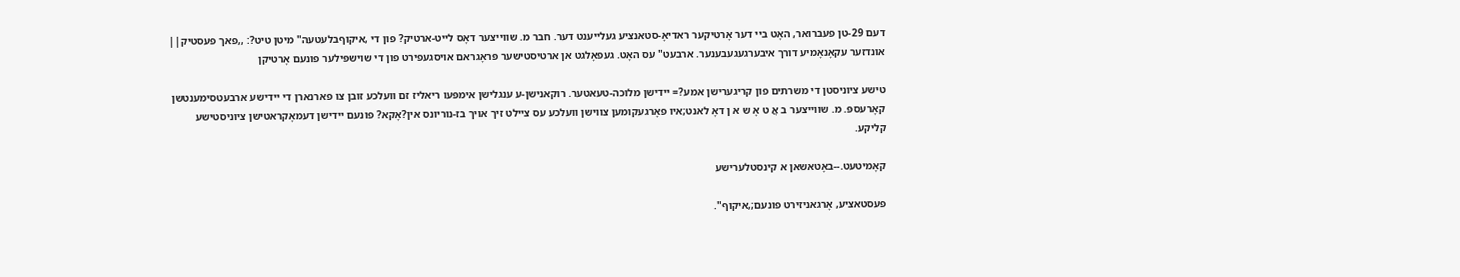דעם 29-טן פעברואר, האָט ביי דער אָרטיקער ראדיאָ-סטאנציע געלייענט דער. חבר מ. שווייצער דאָס לייט-ארטיק? פון די ,איקוףבלעטעה" מיטן טיט?: ,,פאך פעסטיק|| אונדזער עקאָנאָמיע דורך איבערגעגעבענער. ארבעט" עס האָט. געפאָלגט אן ארטיסטישער פּראָגראם אויסגעפירט פון די שוישפּילער פונעם אָרטיקן

טישע ציוניסטן די משרתים פון קריגערישן אמע?= יידישן מלוכה-טעאטער. רוקאנישן-ע ענגלישן אימפּעו ריאליז זם וועלכע זובן צו פארנארן די יידישע ארבעטסימענטשן קאָרעספּ. מ. שווייצער ב אֲ ט אָ ש א ן דאָ לאנט;איו פאָרגעקומען צווישן וועלכע עס ציילט זיך אויך בז-נוריונס אין?אָקא? פונעם יידישן דעמאָקראטישן ציוניסטישע קליקע.

קאָמיטעט.--באָטאשאן א קינסטלערישע

פעסטאציע, אָרגאניזירט פונעם;,איקוף".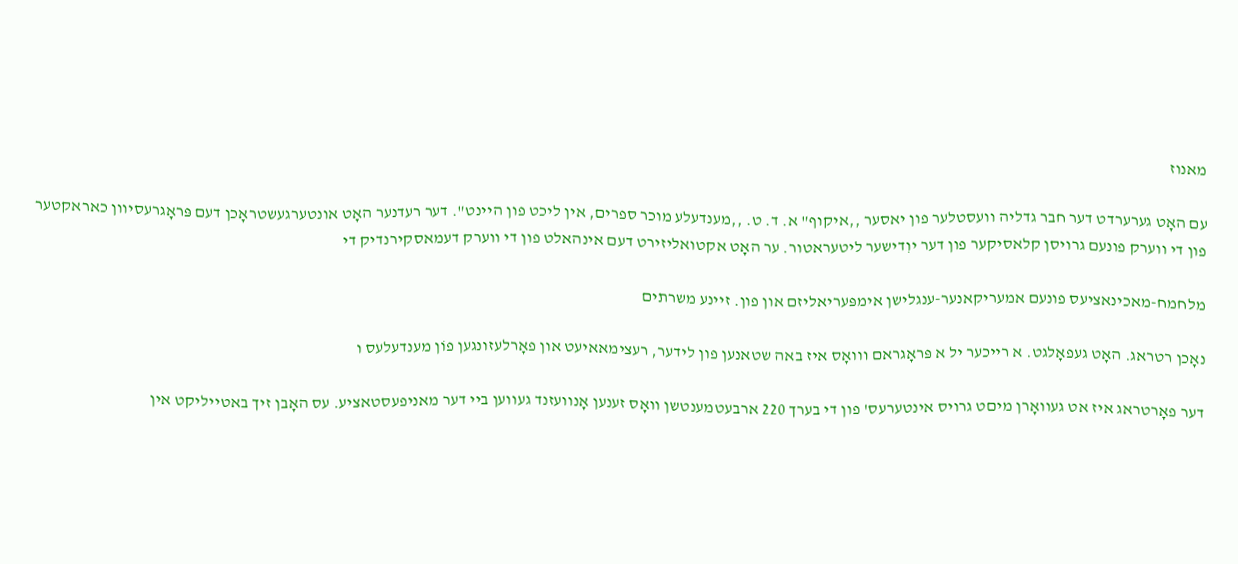מאנוז

עם האָט גערערדט דער חבר גדליה וועסטלער פון יאסער ,,איקוף" א. ד. ט. ,,מענדעלע מוכר ספרים, אין ליכט פון היינט". דער רעדנער האָט אונטערגעשטראָכן דעם פּראָגרעסיוון כאראקטער פון די ווערק פונעם גרויסן קלאסיקער פון דער יוִדישער ליטעראטור. ער האָט אקטואליזירט דעם אינהאלט פון די ווערק דעמאסקירנדיק די

מלחמח-מאכינאציעס פונעם אמעריקאנער-ענגלישן אימפּעריאליזם און פון. זיינע משרתים

נאָכן רטראג. האָט געפאָלגט. א רייכער יל א פּראָגראם װואָס איז באה שטאנען פון לידער, רעצימאאיעט און פאָרלעזונגען פוֹן מענדעלעס ו

דער פאָרטראג איז אט געוואָרן מיםט גרויס אינטערעס' פון די בערך 220 ארבעטמענטשן וואָס זענען אָנוועזנד געווען ביי דער מאניפעסטאציע. עס האָבן זיך באטייליקט אין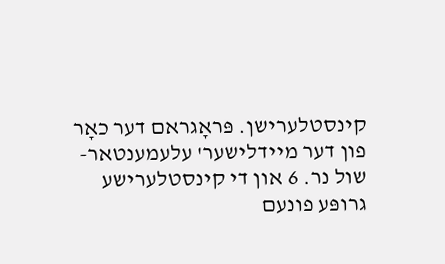קינסטלערישן. פּראָגראם דער כאָר פון דער מיידלישער' עלעמענטאר-שול נר. 6 און די קינסטלערישע גרופּע פונעם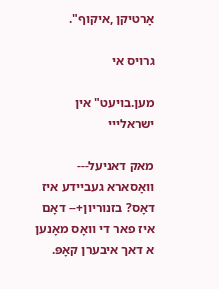אָרטיקן ,איקוף".

גרויס אי

מען.בויעט" אין ישראלייי

מאק דאניעל--- וואָסארא געביידע איז דאָס? בזנוריון+-- דאָם איז פאר די װאָס מאָנען א דאך איבערן קאָפּ.